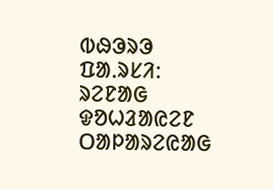ᱵᱷᱳᱨᱳ ᱯᱟᱹᱨᱥᱤ: ᱨᱮᱱᱟᱜ ᱫᱚᱦᱲᱟᱭᱮᱱ ᱛᱟᱞᱟᱨᱮᱭᱟᱜ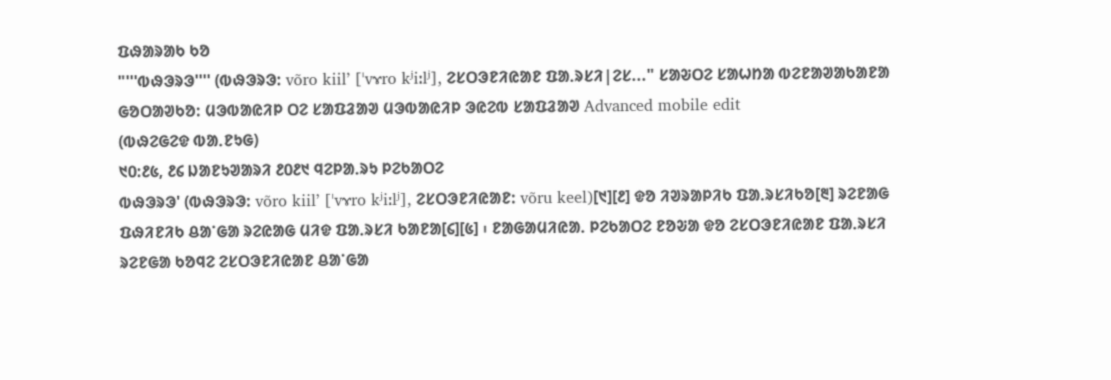ᱯᱷᱟᱨᱟᱠ ᱠᱚ
"'''ᱵᱷᱳᱨᱳ'''' (ᱵᱷᱳᱨᱳ: võro kiilʼ [ˈvɤro kʲiːlʲ], ᱮᱥᱛᱳᱱᱤᱭᱟᱱ ᱯᱟᱹᱨᱥᱤ|ᱮᱥ..." ᱥᱟᱶᱛᱮ ᱥᱟᱦᱴᱟ ᱵᱮᱱᱟᱣᱟᱠᱟᱱᱟ
ᱜᱚᱛᱟᱣᱠᱚ: ᱢᱳᱵᱟᱭᱤᱞ ᱛᱮ ᱥᱟᱯᱲᱟᱣ ᱢᱳᱵᱟᱭᱤᱞ ᱳᱭᱮᱵ ᱥᱟᱯᱲᱟᱣ Advanced mobile edit
(ᱵᱷᱮᱜᱮᱫ ᱵᱟᱹᱱᱩᱜ)
᱑᱐:᱒᱕, ᱒᱔ ᱡᱟᱱᱩᱣᱟᱨᱤ ᱒᱐᱒᱑ ᱧᱮᱞᱟᱹᱨᱩ ᱞᱮᱠᱟᱛᱮ
ᱵᱷᱳᱨᱳ' (ᱵᱷᱳᱨᱳ: võro kiilʼ [ˈvɤro kʲiːlʲ], ᱮᱥᱛᱳᱱᱤᱭᱟᱱ: võru keel)[᱑][᱒] ᱫᱚ ᱤᱣᱨᱟᱞᱤᱠ ᱯᱟᱹᱨᱥᱤᱠᱚ[᱓] ᱨᱮᱱᱟᱜ ᱯᱷᱤᱱᱤᱠ ᱪᱟᱸᱜᱟ ᱨᱮᱭᱟᱜ ᱢᱤᱫ ᱯᱟᱹᱨᱥᱤ ᱠᱟᱱᱟ[᱔][᱕] ᱾ ᱱᱟᱜᱟᱢᱤᱭᱟᱹ ᱞᱮᱠᱟᱛᱮ ᱱᱚᱶᱟ ᱫᱚ ᱮᱥᱛᱳᱱᱤᱭᱟᱱ ᱯᱟᱹᱨᱥᱤ ᱨᱮᱱᱜᱟ ᱠᱚᱧᱮ ᱮᱥᱛᱳᱱᱤᱭᱟᱱ ᱪᱟᱸᱜᱟ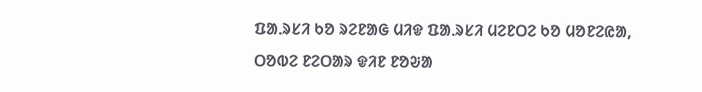ᱯᱟᱹᱨᱥᱤ ᱠᱚ ᱨᱮᱱᱟᱜ ᱢᱤᱫ ᱯᱟᱹᱨᱥᱤ ᱢᱮᱱᱛᱮ ᱠᱚ ᱢᱚᱱᱮᱭᱟ, ᱛᱚᱵᱮ ᱱᱮᱛᱟᱨ ᱫᱤᱱ ᱱᱚᱶᱟ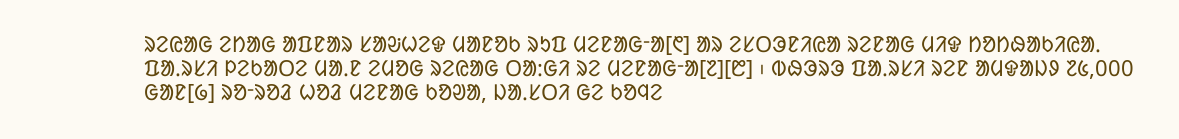ᱨᱮᱭᱟᱜ ᱮᱴᱟᱜ ᱟᱯᱱᱟᱨ ᱥᱟᱶᱦᱮᱫ ᱢᱟᱱᱚᱠ ᱨᱩᱯ ᱢᱮᱱᱟᱜᱼᱟ[᱖] ᱟᱨ ᱮᱥᱛᱳᱱᱤᱭᱟ ᱨᱮᱱᱟᱜ ᱢᱤᱫ ᱴᱚᱴᱷᱟᱠᱤᱭᱟᱹ ᱯᱟᱹᱨᱥᱤ ᱞᱮᱠᱟᱛᱮ ᱢᱟᱹᱱ ᱮᱢᱚᱜ ᱨᱮᱭᱟᱜ ᱛᱟᱺᱜᱤ ᱨᱮ ᱢᱮᱱᱟᱜᱼᱟ[᱗][᱘] ᱾ ᱵᱷᱳᱨᱳ ᱯᱟᱹᱨᱥᱤ ᱨᱮᱱ ᱟᱢᱫᱟᱡᱽ ᱗᱕,᱐᱐᱐ ᱜᱟᱱ[᱙] ᱨᱚᱼᱨᱚᱲ ᱦᱚᱲ ᱢᱮᱱᱟᱜ ᱠᱚᱣᱟ, ᱡᱟᱹᱥᱛᱤ ᱜᱮ ᱠᱚᱧᱮ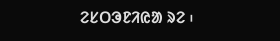ᱮᱥᱛᱳᱱᱤᱭᱟ ᱨᱮ ᱾